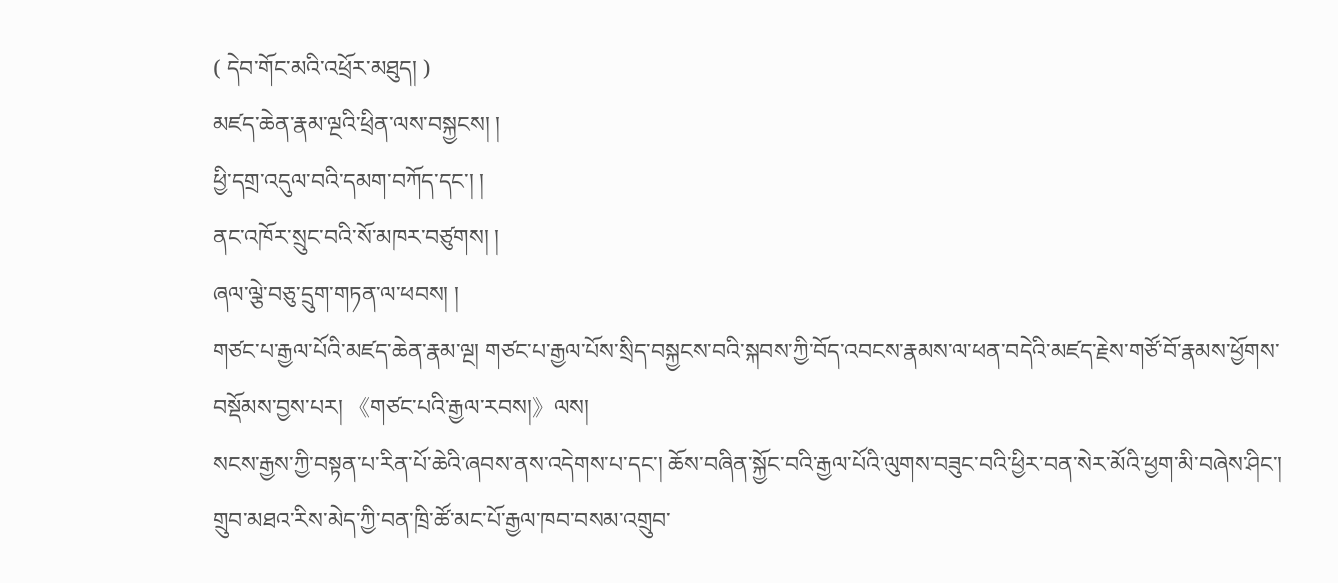( དེབ་གོང་མའི་འཕྲོར་མཐུད། )
མཛད་ཆེན་རྣམ་ལྔའི་ཕྲིན་ལས་བསྐྱངས། །
ཕྱི་དགྲ་འདུལ་བའི་དམག་བཀོད་དང་། །
ནང་འཁོར་སྲུང་བའི་སོ་མཁར་བཙུགས། །
ཞལ་ལྕེ་བཅུ་དྲུག་གཏན་ལ་ཕབས། །
གཙང་པ་རྒྱལ་པོའི་མཛད་ཆེན་རྣམ་ལྔ། གཙང་པ་རྒྱལ་པོས་སྲིད་བསྐྱངས་བའི་སྐབས་ཀྱི་བོད་འབངས་རྣམས་ལ་ཕན་བདེའི་མཛད་རྗེས་གཙོ་བོ་རྣམས་ཕྱོགས་བསྡོམས་བྱས་པར། 《གཙང་པའི་རྒྱལ་རབས།》ལས།
སངས་རྒྱས་ཀྱི་བསྟན་པ་རིན་པོ་ཆེའི་ཞབས་ནས་འདེགས་པ་དང་། ཆོས་བཞིན་སྐྱོང་བའི་རྒྱལ་པོའི་ལུགས་བཟུང་བའི་ཕྱིར་བན་སེར་མོའི་ཕྱག་མི་བཞེས་ཤིང་། གྲུབ་མཐའ་རིས་མེད་ཀྱི་བན་ཁྲི་ཚོ་མང་པོ་རྒྱལ་ཁབ་བསམ་འགྲུབ་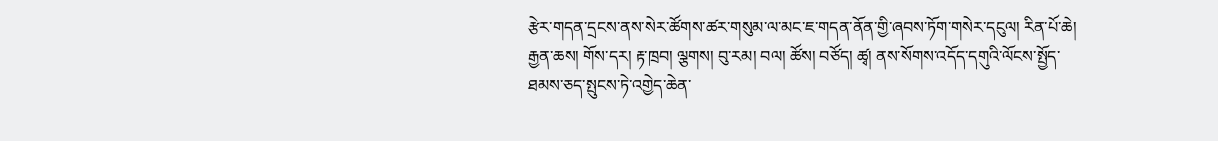རྩེར་གདན་དྲངས་ནས་སེར་ཚོགས་ཚར་གསུམ་ལ་མང་ཇ་གདན་ནོན་གྱི་ཞབས་ཏོག་གསེར་དངུལ། རིན་པོ་ཆེ། རྒྱན་ཆས། གོས་དར། རྟ་ཁྲབ། ལྕགས། བུ་རམ། བལ། ཚོས། བཙོད། ཚྭ། ནས་སོགས་འདོད་དགུའི་ལོངས་སྤྱོད་ཐམས་ཅད་སྤུངས་ཏེ་འགྱེད་ཆེན་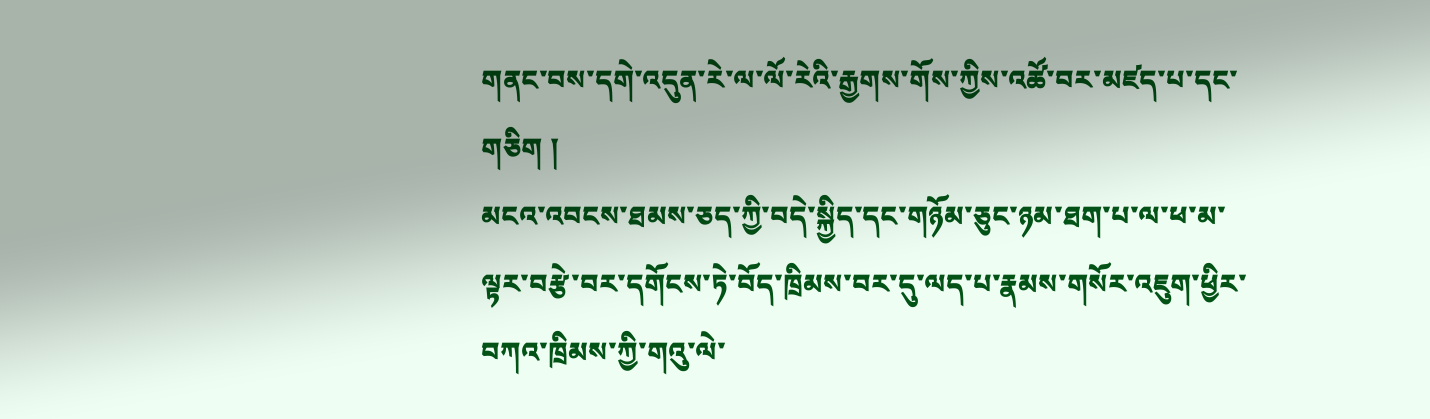གནང་བས་དགེ་འདུན་རེ་ལ་ལོ་རེའི་རྒྱགས་གོས་ཀྱིས་འཚོ་བར་མཛད་པ་དང་གཅིག །
མངའ་འབངས་ཐམས་ཅད་ཀྱི་བདེ་སྐྱིད་དང་གཉོམ་ཅུང་ཉམ་ཐག་པ་ལ་ཕ་མ་ལྟར་བརྩེ་བར་དགོངས་ཏེ་བོད་ཁྲིམས་བར་དུ་ལད་པ་རྣམས་གསོར་འཇུག་ཕྱིར་བཀའ་ཁྲིམས་ཀྱི་གའུ་ལེ་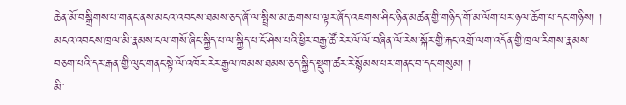ཆེན་མོ་བསྒྲིགས་པ་གནང་ནས་མངའ་འབངས་ཐམས་ཅད་ཞོ་ལ་སྤྲིས་མ་ཆགས་པ་ལྟར་ཞོད་འཇགས་ཤིང་ཉིན་མཚན་གྱི་གཉིད་གོ་མ་ལོག་པར་ཉལ་ཆོག་པ་དང་གཉིས། །
མངའ་འབངས་ཁྲལ་མི་རྣམས་ངལ་གསོ་ཞིང་སྐྱིད་པ་ལ་སྐྱིད་པ་ངོ་ཤེས་པའི་ཕྱིར་བརྒྱ་ཚོ་རེར་ལོ་ལོ་བཞིན་ལོ་རེས་སྐོར་གྱི་རྐང་འགྲོ་ལག་འདོན་གྱི་ཁྲལ་རིགས་རྣམས་བཅག་པའི་དར་རྒན་གྱི་ལུང་གནང་སྟེ་ལོ་འཁོར་རེར་རྒྱལ་ཁམས་ཐམས་ཅད་སྐྱིད་སྡུག་ཚར་རེ་སྙོམས་པར་གནང་བ་དང་གསུམ། །
མི་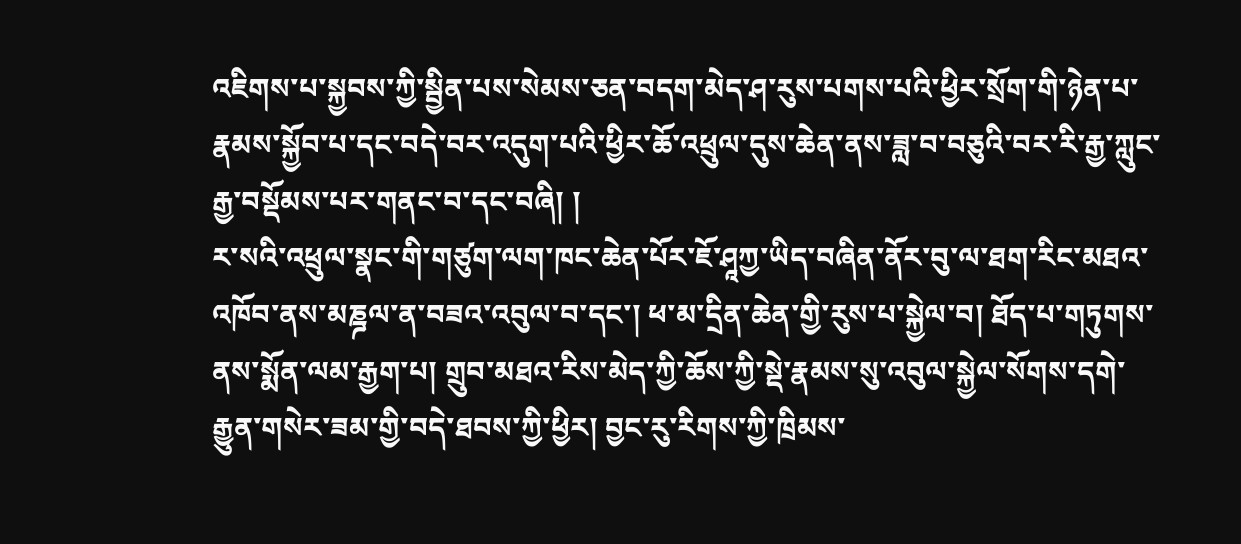འཇིགས་པ་སྐྱབས་ཀྱི་སྦྱིན་པས་སེམས་ཅན་བདག་མེད་ཤ་རུས་པགས་པའི་ཕྱིར་སྲོག་གི་ཉེན་པ་རྣམས་སྐྱོབ་པ་དང་བདེ་བར་འདུག་པའི་ཕྱིར་ཆོ་འཕྲུལ་དུས་ཆེན་ནས་ཟླ་བ་བཅུའི་བར་རི་རྒྱ་ཀླུང་རྒྱ་བསྡོམས་པར་གནང་བ་དང་བཞི། །
ར་སའི་འཕྲུལ་སྣང་གི་གཙུག་ལག་ཁང་ཆེན་པོར་ཇོ་ཤཱཀྱ་ཡིད་བཞིན་ནོར་བུ་ལ་ཐག་རིང་མཐའ་འཁོབ་ནས་མཎྜལ་ན་བཟའ་འབུལ་བ་དང་། ཕ་མ་དྲིན་ཆེན་གྱི་རུས་པ་སྐྱེལ་བ། ཐོད་པ་གཏུགས་ནས་སྨོན་ལམ་རྒྱག་པ། གྲུབ་མཐའ་རིས་མེད་ཀྱི་ཆོས་ཀྱི་སྡེ་རྣམས་སུ་འབུལ་སྐྱེལ་སོགས་དགེ་རྒྱུན་གསེར་ཟམ་གྱི་བདེ་ཐབས་ཀྱི་ཕྱིར། བྱང་རུ་རིགས་ཀྱི་ཁྲིམས་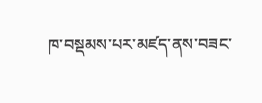ཁ་བསྡམས་པར་མཛད་ནས་བཟང་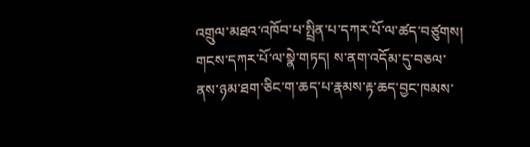འགྲུལ་མཐའ་འཁོབ་པ་སྤྲིན་པ་དཀར་པོ་ལ་ཚད་བཙུགས། གངས་དཀར་པོ་ལ་སྣེ་གཏད། ས་ནག་འདོམ་དུ་བཅལ་ནས་ཉམ་ཐག་ཅིང་ག་ཆད་པ་རྣམས་རྟ་ཆད་བྱང་ཁམས་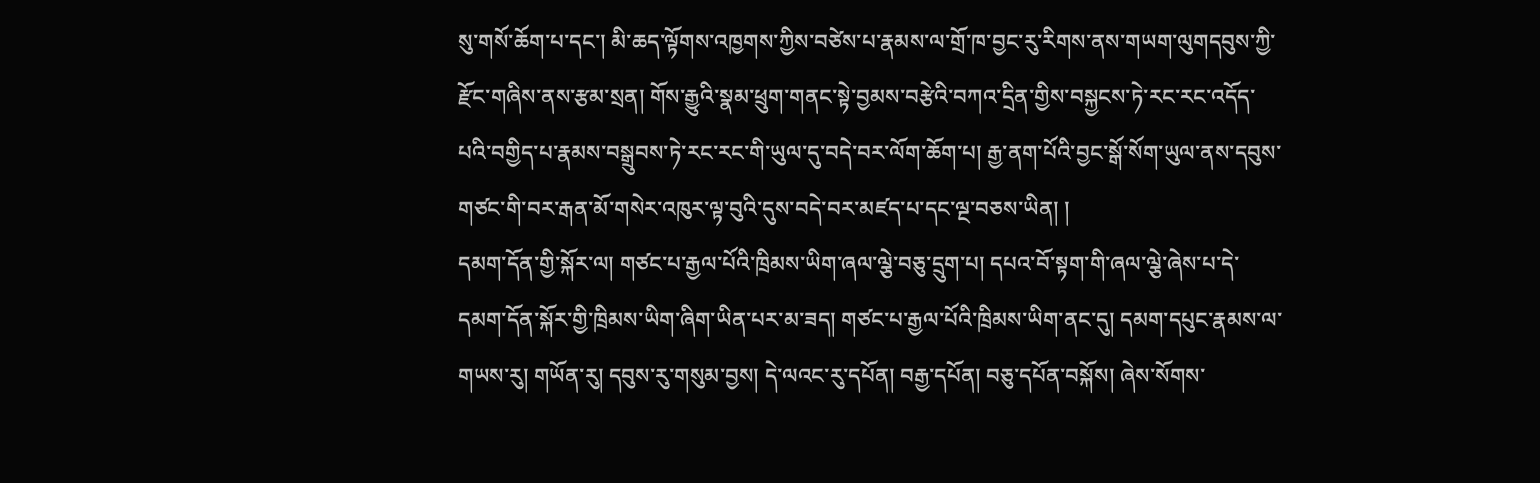སུ་གསོ་ཆོག་པ་དང་། མི་ཆད་ལྟོགས་འཁྱགས་ཀྱིས་བཙེས་པ་རྣམས་ལ་གྲོ་ཁ་བྱང་རུ་རིགས་ནས་གཡག་ལུགདབུས་ཀྱི་རྫོང་གཞིས་ནས་རྩམ་སྲན། གོས་རྒྱུའི་སྣམ་ཕྲུག་གནང་སྟེ་བྱམས་བརྩེའི་བཀའ་དྲིན་གྱིས་བསྐྱངས་ཏེ་རང་རང་འདོད་པའི་བགྱིད་པ་རྣམས་བསྒྲུབས་ཏེ་རང་རང་གི་ཡུལ་དུ་བདེ་བར་ལོག་ཆོག་པ། རྒྱ་ནག་པོའི་བྱང་སྒོ་སོག་ཡུལ་ནས་དབུས་གཙང་གི་བར་རྒན་མོ་གསེར་འཁུར་ལྟ་བུའི་དུས་བདེ་བར་མཛད་པ་དང་ལྔ་བཅས་ཡིན། །
དམག་དོན་གྱི་སྐོར་ལ། གཙང་པ་རྒྱལ་པོའི་ཁྲིམས་ཡིག་ཞལ་ལྕེ་བཅུ་དྲུག་པ། དཔའ་བོ་སྟག་གི་ཞལ་ལྕེ་ཞེས་པ་དེ་དམག་དོན་སྐོར་གྱི་ཁྲིམས་ཡིག་ཞིག་ཡིན་པར་མ་ཟད། གཙང་པ་རྒྱལ་པོའི་ཁྲིམས་ཡིག་ནང་དུ། དམག་དཔུང་རྣམས་ལ་གཡས་རུ། གཡོན་རུ། དབུས་རུ་གསུམ་བྱས། དེ་ལའང་རུ་དཔོན། བརྒྱ་དཔོན། བཅུ་དཔོན་བསྐོས། ཞེས་སོགས་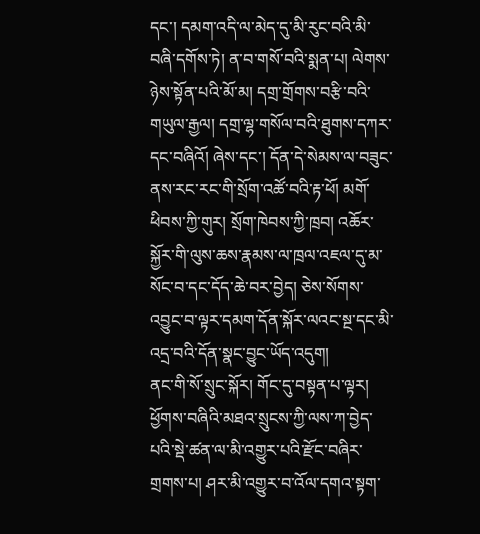དང་། དམག་འདི་ལ་མེད་དུ་མི་རུང་བའི་མི་བཞི་དགོས་ཏེ། ན་བ་གསོ་བའི་སྨན་པ། ལེགས་ཉེས་སྟོན་པའི་མོ་མ། དགྲ་གྲོགས་བརྩི་བའི་གཡུལ་རྒྱལ། དགྲ་ལྷ་གསོལ་བའི་ཐུགས་དཀར་དང་བཞིའོ། ཞེས་དང་། དོན་དེ་སེམས་ལ་བཟུང་ནས་རང་རང་གི་སྲོག་འཚོ་བའི་རྟ་ཕོ། མགོ་ཕིབས་ཀྱི་གུར། སྲོག་ཁེབས་ཀྱི་ཁྲབ། འཆོར་སྐྱོར་གི་ལུས་ཆས་རྣམས་ལ་ཁྲལ་འཇལ་དུ་མ་སོང་བ་དང་དོད་ཆེ་བར་བྱེད། ཅེས་སོགས་འབྱུང་བ་ལྟར་དམག་དོན་སྐོར་ལའང་སྔ་དང་མི་འདྲ་བའི་དོན་སྣང་བྱུང་ཡོད་འདུག།
ནང་གི་སོ་སྲུང་སྐོར། གོང་དུ་བསྟན་པ་ལྟར། ཕྱོགས་བཞིའི་མཐའ་སྲུངས་ཀྱི་ལས་ཀ་བྱེད་པའི་སྡེ་ཚན་ལ་མི་འགྱུར་པའི་རྫོང་བཞིར་གྲགས་པ། ཤར་མི་འགྱུར་བ་འོལ་དགའ་སྟག་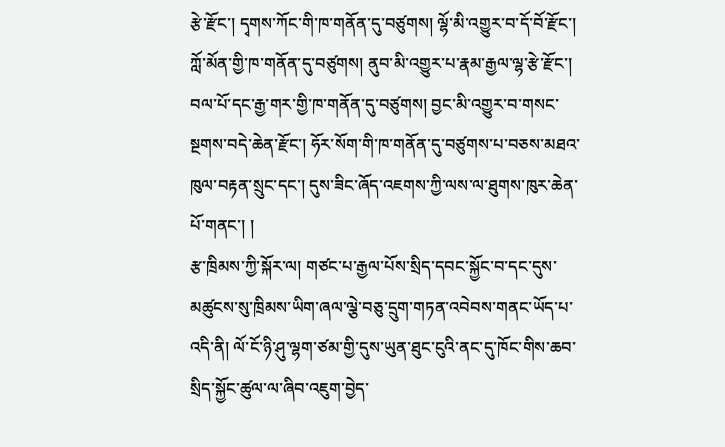རྩེ་རྫོང་། དྭགས་ཀོང་གི་ཁ་གནོན་དུ་བཙུགས། ལྷོ་མི་འགྱུར་བ་དོ་བོ་རྫོང་། ཀློ་མོན་གྱི་ཁ་གནོན་དུ་བཙུགས། ནུབ་མི་འགྱུར་པ་རྣམ་རྒྱལ་ལྷ་རྩེ་རྫོང་། བལ་པོ་དང་རྒྱ་གར་གྱི་ཁ་གནོན་དུ་བཙུགས། བྱང་མི་འགྱུར་བ་གསང་སྔགས་བདེ་ཆེན་རྫོང་། ཧོར་སོག་གི་ཁ་གནོན་དུ་བཙུགས་པ་བཅས་མཐའ་ཁུལ་བརྟན་སྲུང་དང་། དུས་ཟིང་ཞོད་འཇགས་ཀྱི་ལས་ལ་ཐུགས་ཁུར་ཆེན་པོ་གནང་། །
རྩ་ཁྲིམས་ཀྱི་སྐོར་ལ། གཙང་པ་རྒྱལ་པོས་སྲིད་དབང་སྐྱོང་བ་དང་དུས་མཚུངས་སུ་ཁྲིམས་ཡིག་ཞལ་ལྕེ་བཅུ་དྲུག་གཏན་འབེབས་གནང་ཡོད་པ་འདི་ནི། ལོ་ངོ་ཉི་ཤུ་ལྷག་ཙམ་གྱི་དུས་ཡུན་ཐུང་ངུའི་ནང་དུ་ཁོང་གིས་ཆབ་སྲིད་སྐྱོང་ཚུལ་ལ་ཞིབ་འཇུག་བྱེད་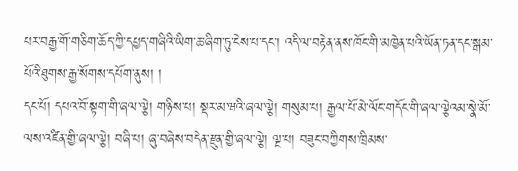པར་བརྒྱ་གོ་གཅིག་ཆོད་ཀྱི་དཔྱད་གཞིའི་ཡིག་ཆ་ཞིག་ཏུ་ངེས་པ་དང་། འདི་ལ་བརྟེན་ནས་ཁོང་གི་མཁྱེན་པའི་ཡོན་ཏན་དང་སྒམ་པོའི་ཐུགས་རྒྱ་སོགས་དཔོག་ནུས། །
དང་པོ། དཔའ་བོ་སྟག་གི་ཞལ་ལྕེ། གཉིས་པ། སྡར་མ་ཝའི་ཞལ་ལྕེ། གསུམ་པ། རྒྱལ་པོ་མེ་ལོང་གདོང་གི་ཞལ་ལྕེའམ་སྣེ་མོ་ལས་འཛིན་གྱི་ཞལ་ལྕེ། བཞི་པ། ཞུ་བཞེས་བདེན་རྫུན་གྱི་ཞལ་ལྕེ། ལྔ་པ། བཟུང་བཀྱིགས་ཁྲིམས་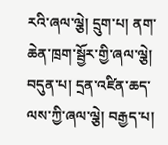རའི་ཞལ་ལྕེ། དྲུག་པ། ནག་ཆེན་ཁྲག་སྦྱོར་གྱི་ཞལ་ལྕེ། བདུན་པ། དྲན་འཛིན་ཆད་ལས་ཀྱི་ཞལ་ལྕེ། བརྒྱད་པ།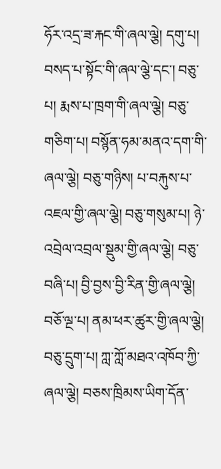ཧོར་འདྲ་ཟ་རྐང་གི་ཞལ་ལྕེ། དགུ་པ། བསད་པ་སྟོང་གི་ཞལ་ལྕེ་དང་། བཅུ་པ། རྨས་པ་ཁྲག་གི་ཞལ་ལྕེ། བཅུ་གཅིག་པ། བསྙོན་ཧམ་མནའ་དག་གི་ཞལ་ལྕེ། བཅུ་གཉིས། པ་བརྐུས་པ་འཇལ་གྱི་ཞལ་ལྕེ། བཅུ་གསུམ་པ། ཉེ་འབྲེལ་འབྲལ་སྡུམ་གྱི་ཞལ་ལྕེ། བཅུ་བཞི་པ། བྱི་བྱས་བྱི་རིན་གྱི་ཞལ་ལྕེ། བཅོ་ལྔ་པ། ནམ་ཕར་ཚུར་གྱི་ཞལ་ལྕེ། བཅུ་དྲུག་པ། ཀླ་ཀློ་མཐའ་འཁོབ་ཀྱི་ཞལ་ལྕེ། བཅས་ཁྲིམས་ཡིག་དོན་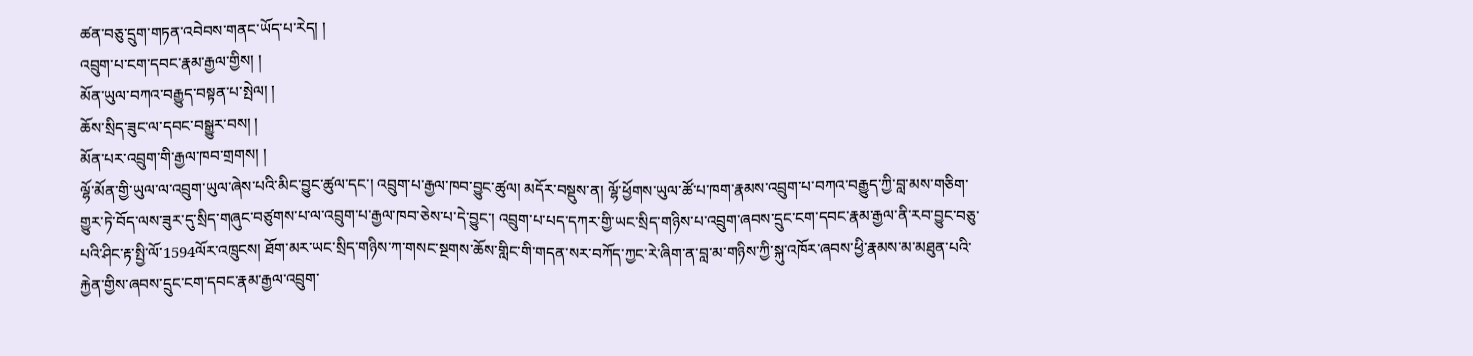ཚན་བཅུ་དྲུག་གཏན་འབེབས་གནང་ཡོད་པ་རེད། །
འབྲུག་པ་ངག་དབང་རྣམ་རྒྱལ་གྱིས། །
མོན་ཡུལ་བཀའ་བརྒྱུད་བསྟན་པ་སྤེལ། །
ཆོས་སྲིད་ཟུང་ལ་དབང་བསྒྱུར་བས། །
མོན་པར་འབྲུག་གི་རྒྱལ་ཁབ་གྲགས། །
ལྷོ་མོན་གྱི་ཡུལ་ལ་འབྲུག་ཡུལ་ཞེས་པའི་མིང་བྱུང་ཚུལ་དང་། འབྲུག་པ་རྒྱལ་ཁབ་བྱུང་ཚུལ། མདོར་བསྡུས་ན། ལྷོ་ཕྱོགས་ཡུལ་ཚོ་པ་ཁག་རྣམས་འབྲུག་པ་བཀའ་བརྒྱུད་ཀྱི་བླ་མས་གཅིག་གྱུར་ཏེ་བོད་ལས་ཟུར་དུ་སྲིད་གཞུང་བཙུགས་པ་ལ་འབྲུག་པ་རྒྱལ་ཁབ་ཅེས་པ་དེ་བྱུང་། འབྲུག་པ་པད་དཀར་གྱི་ཡང་སྲིད་གཉིས་པ་འབྲུག་ཞབས་དྲུང་ངག་དབང་རྣམ་རྒྱལ་ནི་རབ་བྱུང་བཅུ་པའི་ཤིང་རྟ་སྤྱི་ལོ་1594ལོར་འཁྲུངས། ཐོག་མར་ཡང་སྲིད་གཉིས་ཀ་གསང་སྔགས་ཆོས་གླིང་གི་གདན་སར་བཀོད་ཀྱང་རེ་ཞིག་ན་བླ་མ་གཉིས་ཀྱི་སྐུ་འཁོར་ཞབས་ཕྱི་རྣམས་མ་མཐུན་པའི་རྐྱེན་གྱིས་ཞབས་དྲུང་ངག་དབང་རྣམ་རྒྱལ་འབྲུག་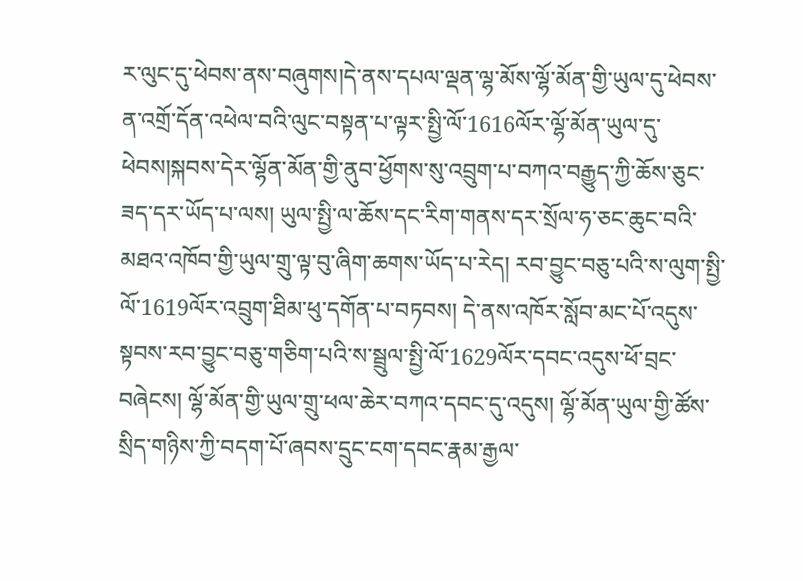ར་ལུང་དུ་ཕེབས་ནས་བཞུགས།དེ་ནས་དཔལ་ལྡན་ལྷ་མོས་ལྷོ་མོན་གྱི་ཡུལ་དུ་ཕེབས་ན་འགྲོ་དོན་འཕེལ་བའི་ལུང་བསྟན་པ་ལྟར་སྤྱི་ལོ་1616ལོར་ལྷོ་མོན་ཡུལ་དུ་ཕེབས།སྐབས་དེར་ལྷོན་མོན་གྱི་ནུབ་ཕྱོགས་སུ་འབྲུག་པ་བཀའ་བརྒྱུད་ཀྱི་ཆོས་ཅུང་ཟད་དར་ཡོད་པ་ལས། ཡུལ་སྤྱི་ལ་ཆོས་དང་རིག་གནས་དར་སྲོལ་ཧ་ཅང་ཆུང་བའི་མཐའ་འཁོབ་གྱི་ཡུལ་གྲུ་ལྟ་བུ་ཞིག་ཆགས་ཡོད་པ་རེད། རབ་བྱུང་བཅུ་པའི་ས་ལུག་སྤྱི་ལོ་1619ལོར་འབྲུག་ཐིམ་ཕུ་དགོན་པ་བཏབས། དེ་ནས་འཁོར་སློབ་མང་པོ་འདུས་སྟབས་རབ་བྱུང་བཅུ་གཅིག་པའི་ས་སྦྲུལ་སྤྱི་ལོ་1629ལོར་དབང་འདུས་ཕོ་བྲང་བཞེངས། ལྷོ་མོན་གྱི་ཡུལ་གྲུ་ཕལ་ཆེར་བཀའ་དབང་དུ་འདུས། ལྷོ་མོན་ཡུལ་གྱི་ཚོས་སྲིད་གཉིས་ཀྱི་བདག་པོ་ཞབས་དྲུང་ངག་དབང་རྣམ་རྒྱལ་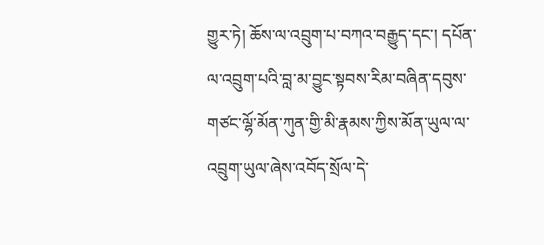གྱུར་ཏེ། ཆོས་ལ་འབྲུག་པ་བཀའ་བརྒྱུད་དང་། དཔོན་ལ་འབྲུག་པའི་བླ་མ་བྱུང་སྟབས་རིམ་བཞིན་དབུས་གཙང་ལྷོ་མོན་ཀུན་གྱི་མི་རྣམས་ཀྱིས་མོན་ཡུལ་ལ་འབྲུག་ཡུལ་ཞེས་འབོད་སྲོལ་དེ་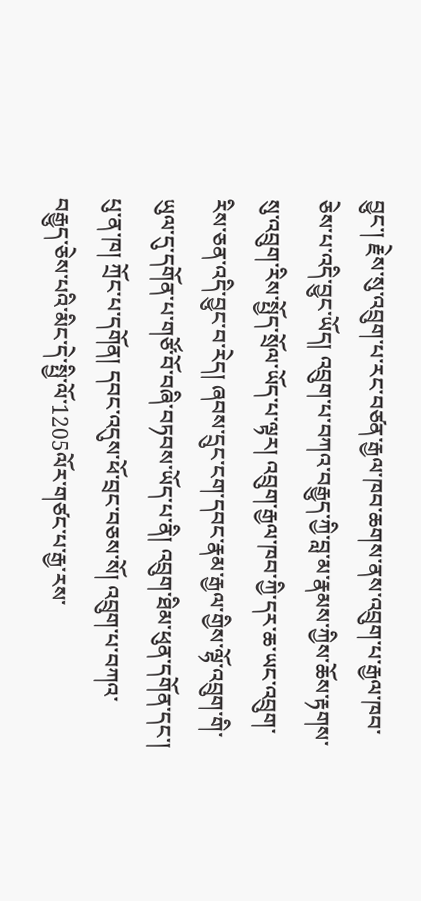བྱུང་། རྗེས་སུ་འབྲུག་པ་རང་བཙན་རྒྱལ་ཁབ་ཆགས་ནས་འབྲུག་པ་རྒྱལ་ཁབ་ཅེས་པ་འདི་བྱུང་ཡོད། འབྲུག་པ་བཀའ་བརྒྱུད་ཀྱི་བླ་མ་རྣམས་ཀྱིས་ཆོས་རྟགས་སུ་འབྲུག་རིས་སྤྱོད་སྲོལ་ཡོད་པ་ལྟར། འབྲུག་རྒྱལ་ཁབ་ཀྱི་དར་ཆ་ཡང་འབྲུག་རིས་ཅན་འདི་བྱུང་བ་རེད། ཞབས་དྲུང་ངག་དབང་རྣམ་རྒྱལ་གྱིས་ལྷོ་འབྲུག་གི་ཡུལ་དུ་དགོན་པ་གཙོ་བོ་བཞི་བཏབས་ཡོད་པ་ནི། འབྲུག་ཐིམ་ཕུན་དགོན་དང་། པུ་ན་ཁ། ཀྲོང་པ་དགོན། དབང་འདུས་ཕོ་བྲང་བཅས་སོ། འབྲུག་པ་བཀའ་བརྒྱུད་ཅེས་པའི་མིང་དེ་སྤྱི་ལོ་1205ལོར་གཙང་པ་རྒྱ་རས་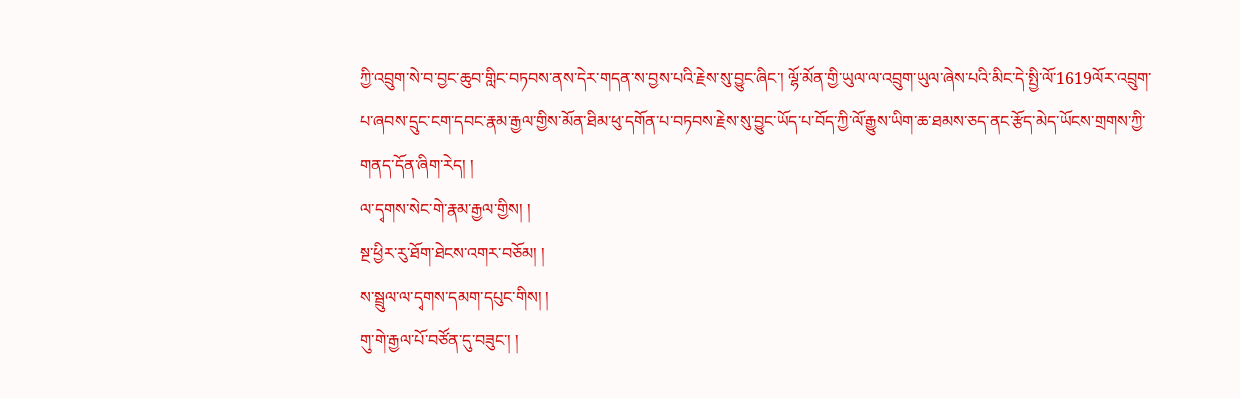ཀྱི་འབྲུག་སེ་བ་བྱང་ཆུབ་གླིང་བཏབས་ནས་དེར་གདན་ས་བྱས་པའི་རྗེས་སུ་བྱུང་ཞིང་། ལྷོ་མོན་གྱི་ཡུལ་ལ་འབྲུག་ཡུལ་ཞེས་པའི་མིང་དེ་སྤྱི་ལོ་1619ལོར་འབྲུག་པ་ཞབས་དྲུང་ངག་དབང་རྣམ་རྒྱལ་གྱིས་མོན་ཐིམ་ཕུ་དགོན་པ་བཏབས་རྗེས་སུ་བྱུང་ཡོད་པ་བོད་ཀྱི་ལོ་རྒྱུས་ཡིག་ཆ་ཐམས་ཅད་ནང་རྩོད་མེད་ཡོངས་གྲགས་ཀྱི་གནད་དོན་ཞིག་རེད། །
ལ་དྭགས་སེང་གེ་རྣམ་རྒྱལ་གྱིས། །
སྔ་ཕྱིར་རུ་ཐོག་ཐེངས་འགར་བཅོམ། །
ས་སྦྲུལ་ལ་དྭགས་དམག་དཔུང་གིས། །
གུ་གེ་རྒྱལ་པོ་བཙོན་དུ་བཟུང་། །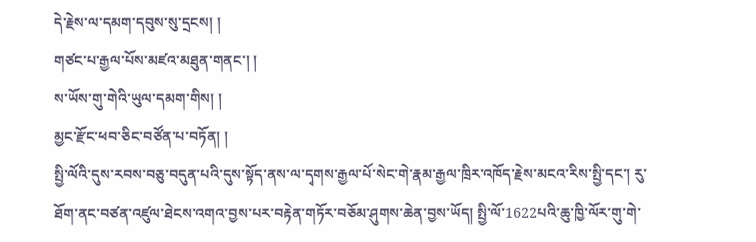དེ་རྗེས་ལ་དམག་དབུས་སུ་དྲངས། །
གཙང་པ་རྒྱལ་པོས་མཛའ་མཐུན་གནང་། །
ས་ཡོས་གུ་གེའི་ཡུལ་དམག་གིས། །
མྱང་རྫོང་ཕབ་ཅིང་བཙོན་པ་བཏོན། །
སྤྱི་ལོའི་དུས་རབས་བཅུ་བདུན་པའི་དུས་སྟོད་ནས་ལ་དྭགས་རྒྱལ་པོ་སེང་གེ་རྣམ་རྒྱལ་ཁྲིར་འཁོད་རྗེས་མངའ་རིས་སྤྱི་དང་། རུ་ཐོག་ནང་བཙན་འཛུལ་ཐེངས་འགའ་བྱས་པར་བརྟེན་གཏོར་བཅོམ་ཤུགས་ཆེན་བྱས་ཡོད། སྤྱི་ལོ་1622པའི་ཆུ་ཁྱི་ལོར་གུ་གེ་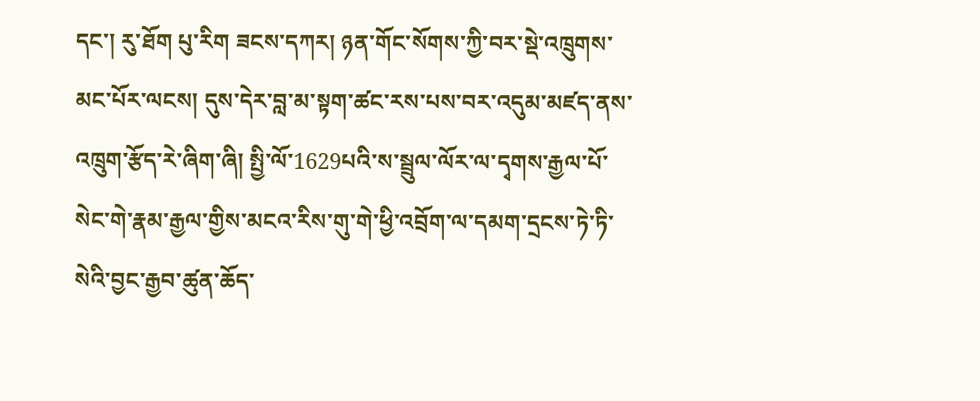དང་། རུ་ཐོག པུ་རིག ཟངས་དཀར། ཉན་གོང་སོགས་ཀྱི་བར་སྡེ་འཁྲུགས་མང་པོར་ལངས། དུས་དེར་བླ་མ་སྟག་ཚང་རས་པས་བར་འདུམ་མཛད་ནས་འཁྲུག་རྩོད་རེ་ཞིག་ཞི། སྤྱི་ལོ་1629པའི་ས་སྦྲུལ་ལོར་ལ་དྭགས་རྒྱལ་པོ་སེང་གེ་རྣམ་རྒྱལ་གྱིས་མངའ་རིས་གུ་གེ་ཕྱི་འབྲོག་ལ་དམག་དྲངས་ཏེ་ཏི་སེའི་བྱང་རྒྱབ་ཚུན་ཆོད་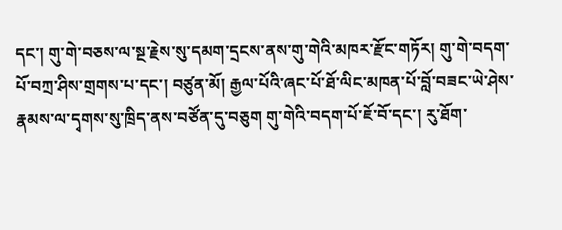དང་། གུ་གེ་བཅས་ལ་སྔ་རྗེས་སུ་དམག་དྲངས་ནས་གུ་གེའི་མཁར་རྫོང་གཏོར། གུ་གེ་བདག་པོ་བཀྲ་ཤིས་གྲགས་པ་དང་། བཙུན་མོ། རྒྱལ་པོའི་ཞང་པོ་ཐོ་ལིང་མཁན་པོ་བློ་བཟང་ཡེ་ཤེས་རྣམས་ལ་དྭགས་སུ་ཁྲིད་ནས་བཙོན་དུ་བཅུག གུ་གེའི་བདག་པོ་ཇོ་བོ་དང་། རུ་ཐོག་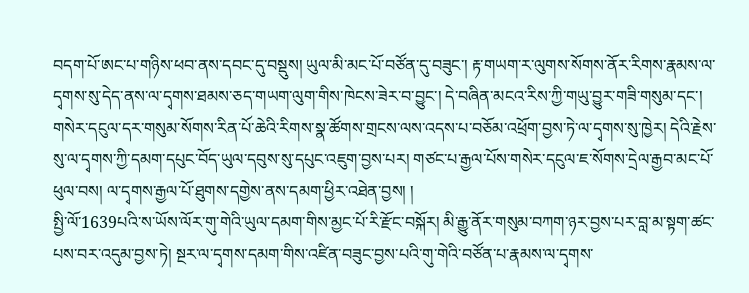བདག་པོ་ཨང་པ་གཉིས་ཕབ་ནས་དབང་དུ་བསྡུས། ཡུལ་མི་མང་པོ་བཙོན་དུ་བཟུང་། རྟ་གཡག་ར་ལུགས་སོགས་ནོར་རིགས་རྣམས་ལ་དྭགས་སུ་དེད་ནས་ལ་དྭགས་ཐམས་ཅད་གཡག་ལུག་གིས་ཁེངས་ཟེར་བ་བྱུང་། དེ་བཞིན་མངའ་རིས་ཀྱི་གཡུ་བྱུར་གཟི་གསུམ་དང་། གསེར་དངུལ་དར་གསུམ་སོགས་རིན་པོ་ཆེའི་རིགས་སྣ་ཚོགས་གྲངས་ལས་འདས་པ་བཅོམ་འཕྲོག་བྱས་ཏེ་ལ་དྭགས་སུ་ཁྱེར། དེའི་རྗེས་སུ་ལ་དྭགས་ཀྱི་དམག་དཔུང་བོད་ཡུལ་དབུས་སུ་དཔུང་འཇུག་བྱས་པར། གཙང་པ་རྒྱལ་པོས་གསེར་དངུལ་ཇ་སོགས་དྲེལ་རྒྱབ་མང་པོ་ཕུལ་བས། ལ་དྭགས་རྒྱལ་པོ་ཐུགས་དགྱེས་ནས་དམག་ཕྱིར་འཐེན་བྱས། །
སྤྱི་ལོ་1639པའི་ས་ཡོས་ལོར་གུ་གེའི་ཡུལ་དམག་གིས་མྱང་པོ་རི་རྫོང་བསྐོར། མི་རྒྱུ་ནོར་གསུམ་བཀག་ཉར་བྱས་པར་བླ་མ་སྟག་ཚང་པས་བར་འདུམ་བྱས་ཏེ། སྔར་ལ་དྭགས་དམག་གིས་འཛིན་བཟུང་བྱས་པའི་གུ་གེའི་བཙོན་པ་རྣམས་ལ་དྭགས་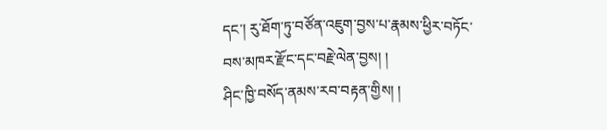དང་། རུ་ཐོག་ཏུ་བཙོན་འཇུག་བྱས་པ་རྣམས་ཕྱིར་བཏོང་བས་མཁར་རྫོང་དང་བརྗེ་ལེན་བྱས། །
ཤིང་ཁྱི་བསོད་ནམས་རབ་བརྟན་གྱིས། །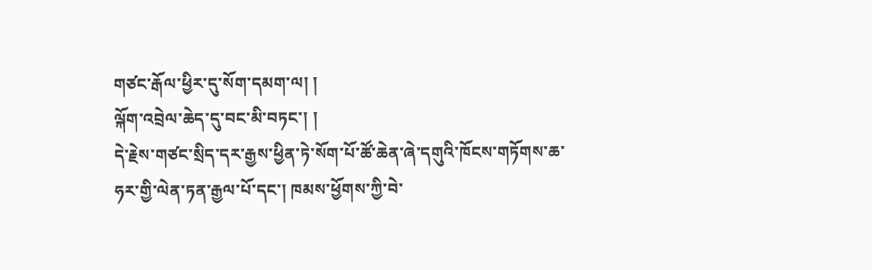གཙང་རྒོལ་ཕྱིར་དུ་སོག་དམག་ལ། །
ལྐོག་འབྲེལ་ཆེད་དུ་བང་མི་བཏང་། །
དེ་རྗེས་གཙང་སྲིད་དར་རྒྱས་ཕྱིན་ཏེ་སོག་པོ་ཚོ་ཆེན་ཞེ་དགུའི་ཁོངས་གཏོགས་ཆ་ཧར་གྱི་ལེན་ཏན་རྒྱལ་པོ་དང་། ཁམས་ཕྱོགས་ཀྱི་བེ་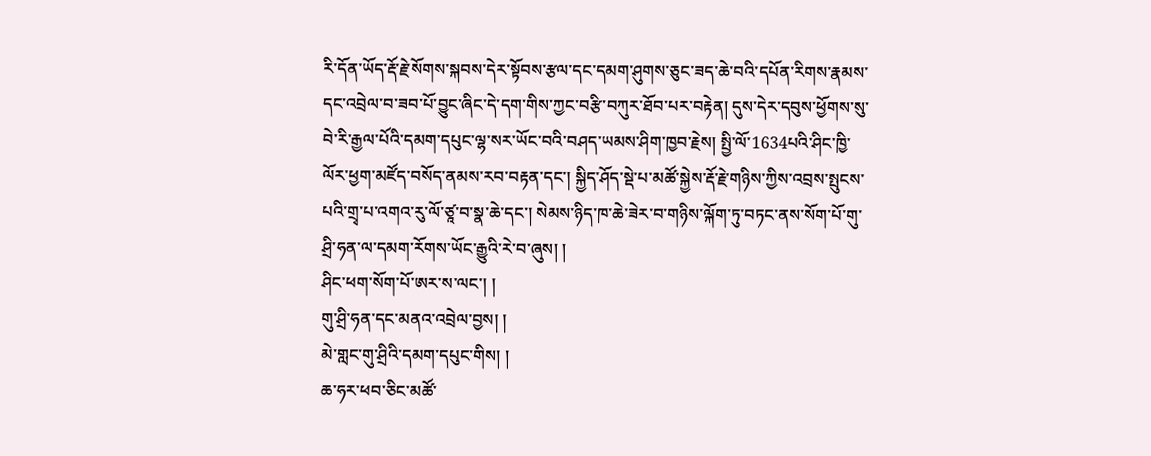རི་དོན་ཡོད་རྡོ་རྗེ་སོགས་སྐབས་དེར་སྟོབས་རྩལ་དང་དམག་ཤུགས་ཅུང་ཟད་ཆེ་བའི་དཔོན་རིགས་རྣམས་དང་འབྲེལ་བ་ཟབ་པོ་བྱུང་ཞིང་དེ་དག་གིས་ཀྱང་བརྩི་བཀུར་ཐོབ་པར་བརྟེན། དུས་དེར་དབུས་ཕྱོགས་སུ་བེ་རི་རྒྱལ་པོའི་དམག་དཔུང་ལྷ་སར་ཡོང་བའི་བཤད་ཡམས་ཤིག་ཁྱབ་རྗེས། སྤྱི་ལོ་1634པའི་ཤིང་ཁྱི་ལོར་ཕྱག་མཛོད་བསོད་ནམས་རབ་བརྟན་དང་། སྐྱིད་ཤོད་སྡེ་པ་མཚོ་སྐྱེས་རྡོ་རྗེ་གཉིས་ཀྱིས་འབྲས་སྤུངས་པའི་གྲྭ་པ་འགའ་རུ་ལོ་ཙཱ་བ་སྣ་ཆེ་དང་། སེམས་ཉིད་ཁ་ཆེ་ཟེར་བ་གཉིས་ལྐོག་ཏུ་བཏང་ནས་སོག་པོ་གུ་ཤྲི་ཧན་ལ་དམག་རོགས་ཡོང་རྒྱུའི་རེ་བ་ཞུས། །
ཤིང་ཕག་སོག་པོ་ཨར་ས་ལང་། །
གུ་ཤྲི་ཧན་དང་མནའ་འབྲེལ་བྱས། །
མེ་གླང་གུ་ཤྲིའི་དམག་དཔུང་གིས། །
ཆ་ཧར་ཕབ་ཅིང་མཚོ་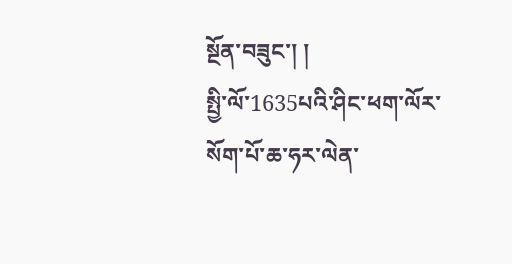སྔོན་བཟུང་། །
སྤྱི་ལོ་1635པའི་ཤིང་ཕག་ལོར་སོག་པོ་ཆ་ཧར་ལེན་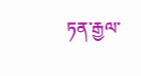ཏན་རྒྱལ་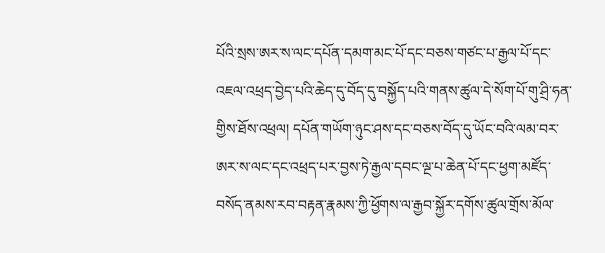པོའི་སྲས་ཨར་ས་ལང་དཔོན་དམག་མང་པོ་དང་བཅས་གཙང་པ་རྒྱལ་པོ་དང་འཇལ་འཕྲད་བྱེད་པའི་ཆེད་དུ་བོད་དུ་བསྐྱོད་པའི་གནས་ཚུལ་དེ་སོག་པོ་གུ་ཤྲི་ཧན་གྱིས་ཐོས་འཕྲལ། དཔོན་གཡོག་ཉུང་ཤས་དང་བཅས་བོད་དུ་ཡོང་བའི་ལམ་བར་ཨར་ས་ལང་དང་འཕྲད་པར་བྱས་ཏེ་རྒྱལ་དབང་ལྔ་པ་ཆེན་པོ་དང་ཕྱག་མཛོད་བསོད་ནམས་རབ་བརྟན་རྣམས་ཀྱི་ཕྱོགས་ལ་རྒྱབ་སྐྱོར་དགོས་ཚུལ་གྲོས་མོལ་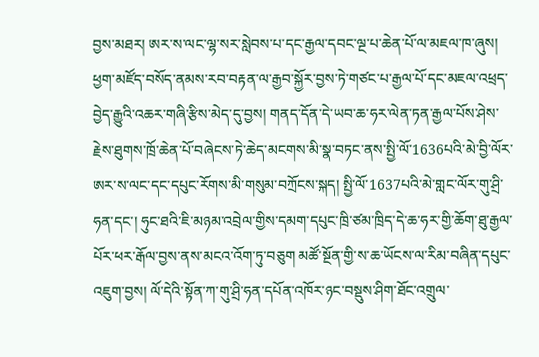བྱས་མཐར། ཨར་ས་ལང་ལྷ་སར་སླེབས་པ་དང་རྒྱལ་དབང་ལྔ་པ་ཆེན་པོ་ལ་མཇལ་ཁ་ཞུས། ཕྱག་མཛོད་བསོད་ནམས་རབ་བརྟན་ལ་རྒྱབ་སྐྱོར་བྱས་ཏེ་གཙང་པ་རྒྱལ་པོ་དང་མཇལ་འཕྲད་བྱེད་རྒྱུའི་འཆར་གཞི་རྩིས་མེད་དུ་བྱས། གནད་དོན་དེ་ཡབ་ཆ་ཧར་ལེན་ཏན་རྒྱལ་པོས་ཤེས་རྗེས་ཐུགས་ཁྲོ་ཆེན་པོ་བཞེངས་ཏེ་ཆེད་མངགས་མི་སྣ་བཏང་ནས་སྤྱི་ལོ་1636པའི་མེ་བྱི་ལོར་ཨར་ས་ལང་དང་དཔུང་རོགས་མི་གསུམ་བཀྲོངས་སྐད། སྤྱི་ལོ་1637པའི་མེ་གླང་ལོར་གུ་ཤྲི་ཧན་དང་། ཧུང་ཐའི་ཇི་མཉམ་འབྲེལ་གྱིས་དམག་དཔུང་ཁྲི་ཙམ་ཁྲིད་དེ་ཆ་ཧར་གྱི་ཆོག་ཐུ་རྒྱལ་པོར་ཕར་རྒོལ་བྱས་ནས་མངའ་འོག་ཏུ་བཅུག མཚོ་སྔོན་གྱི་ས་ཆ་ཡོངས་ལ་རིམ་བཞིན་དཔུང་འཇུག་བྱས། ལོ་དེའི་སྟོན་ཀ་གུ་ཤྲི་ཧན་དཔོན་འཁོར་ཉང་བསྡུས་ཤིག་ཐོང་འགྲུལ་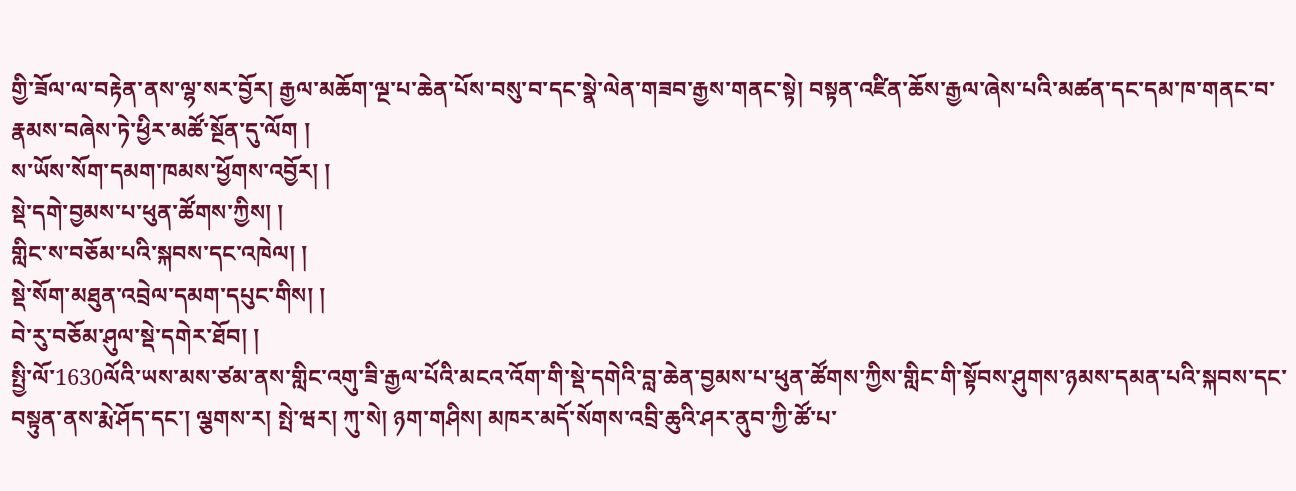གྱི་ཟོལ་ལ་བརྟེན་ནས་ལྷ་སར་བྱོར། རྒྱལ་མཆོག་ལྔ་པ་ཆེན་པོས་བསུ་བ་དང་སྣེ་ལེན་གཟབ་རྒྱས་གནང་སྟེ། བསྟན་འཛིན་ཆོས་རྒྱལ་ཞེས་པའི་མཚན་དང་དམ་ཁ་གནང་བ་རྣམས་བཞེས་ཏེ་ཕྱིར་མཚོ་སྔོན་དུ་ལོག །
ས་ཡོས་སོག་དམག་ཁམས་ཕྱོགས་འབྱོར། །
སྡེ་དགེ་བྱམས་པ་ཕུན་ཚོགས་ཀྱིས། །
གླིང་ས་བཅོམ་པའི་སྐབས་དང་འཁེལ། །
སྡེ་སོག་མཐུན་འབྲེལ་དམག་དཔུང་གིས། །
བེ་རུ་བཅོམ་ཤུལ་སྡེ་དགེར་ཐོབ། །
སྤྱི་ལོ་1630ལོའི་ཡས་མས་ཙམ་ནས་གླིང་འགུ་ཟི་རྒྱལ་པོའི་མངའ་འོག་གི་སྡེ་དགེའི་བླ་ཆེན་བྱམས་པ་ཕུན་ཚོགས་ཀྱིས་གླིང་གི་སྟོབས་ཤུགས་ཉམས་དམན་པའི་སྐབས་དང་བསྟུན་ནས་རྨེ་ཤོད་དང་། ལྕགས་ར། སྤེ་ཝར། ཀུ་སེ། ཉག་གཤིས། མཁར་མདོ་སོགས་འབྲི་ཆུའི་ཤར་ནུབ་ཀྱི་ཚོ་པ་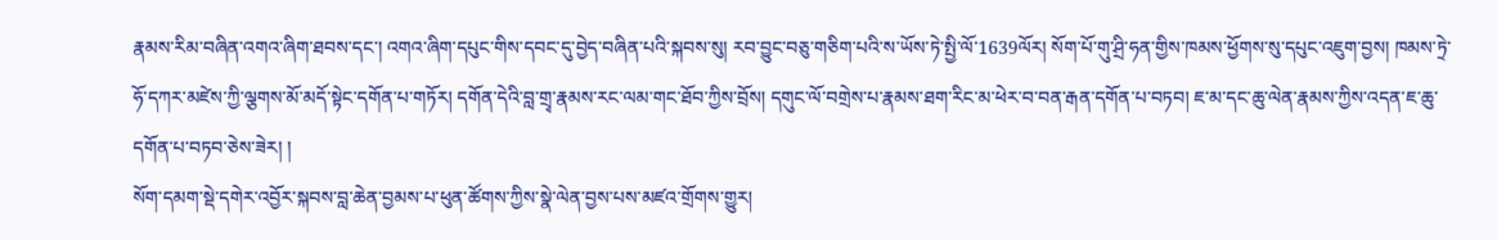རྣམས་རིམ་བཞིན་འགའ་ཞིག་ཐབས་དང་། འགའ་ཞིག་དཔུང་གིས་དབང་དུ་བྱེད་བཞིན་པའི་སྐབས་སུ། རབ་བྱུང་བཅུ་གཅིག་པའི་ས་ཡོས་ཏེ་སྤྱི་ལོ་1639ལོར། སོག་པོ་གུ་ཤྲི་ཧན་གྱིས་ཁམས་ཕྱོགས་སུ་དཔུང་འཇུག་བྱས། ཁམས་ཏྲེ་ཧོ་དཀར་མཛེས་ཀྱི་ལྕགས་མོ་མདོ་སྟེང་དགོན་པ་གཏོར། དགོན་དེའི་བླ་གྲྭ་རྣམས་རང་ལམ་གང་ཐོབ་ཀྱིས་བྲོས། དགུང་ལོ་བགྲེས་པ་རྣམས་ཐག་རིང་མ་ཕེར་བ་བན་རྒན་དགོན་པ་བཏབ། ཇ་མ་དང་ཆུ་ལེན་རྣམས་ཀྱིས་འདན་ཇ་ཆུ་དགོན་པ་བཏབ་ཅེས་ཟེར། །
སོག་དམག་སྡེ་དགེར་འབྱོར་སྐབས་བླ་ཆེན་བྱམས་པ་ཕུན་ཚོགས་ཀྱིས་སྣེ་ལེན་བྱས་པས་མཛའ་གྲོགས་གྱུར།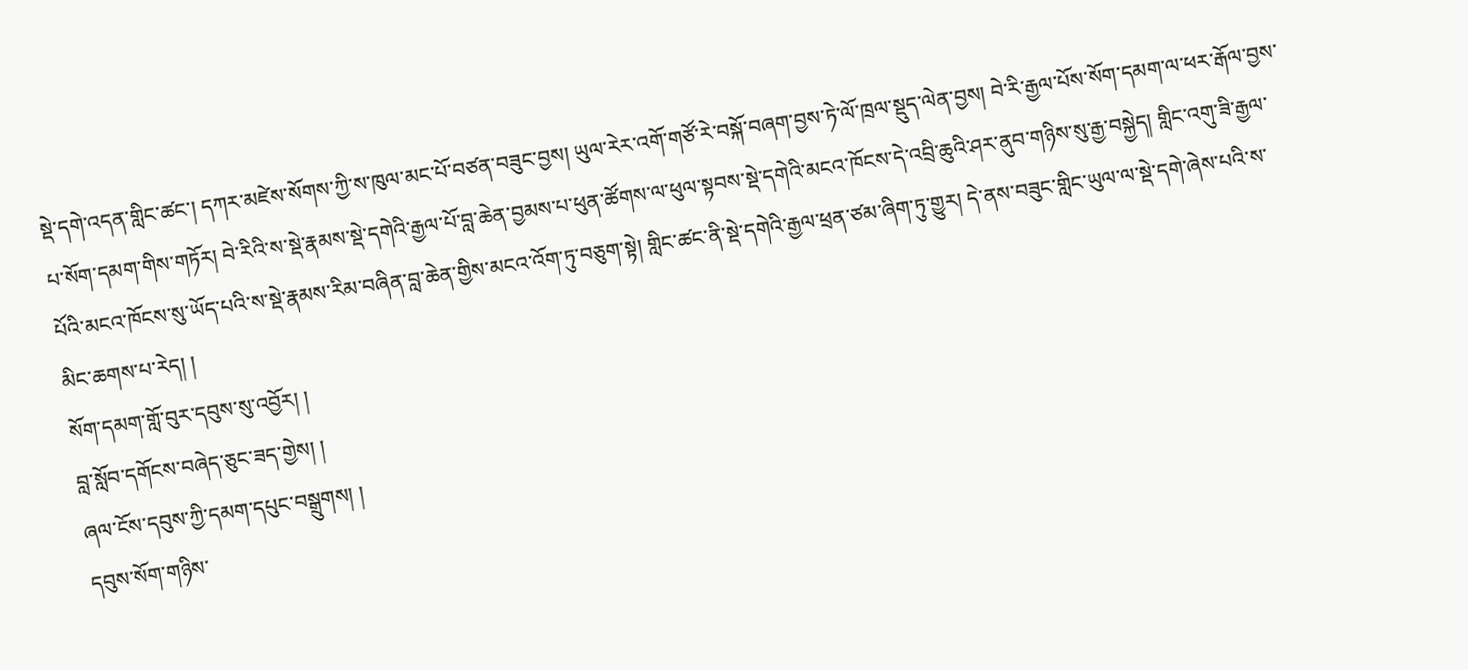སྡེ་དགེ་འདན་གླིང་ཚང་། དཀར་མཛེས་སོགས་ཀྱི་ས་ཁུལ་མང་པོ་བཙན་བཟུང་བྱས། ཡུལ་རེར་འགོ་གཙོ་རེ་བསྐོ་བཞག་བྱས་ཏེ་ལོ་ཁྲལ་སྡུད་ལེན་བྱས། བེ་རི་རྒྱལ་པོས་སོག་དམག་ལ་ཕར་རྒོལ་བྱས་པ་སོག་དམག་གིས་གཏོར། བེ་རིའི་ས་སྡེ་རྣམས་སྡེ་དགེའི་རྒྱལ་པོ་བླ་ཆེན་བྱམས་པ་ཕུན་ཚོགས་ལ་ཕུལ་སྟབས་སྡེ་དགེའི་མངའ་ཁོངས་དེ་འབྲི་ཆུའི་ཤར་ནུབ་གཉིས་སུ་རྒྱ་བསྐྱེད། གླིང་འགུ་ཟི་རྒྱལ་པོའི་མངའ་ཁོངས་སུ་ཡོད་པའི་ས་སྡེ་རྣམས་རིམ་བཞིན་བླ་ཆེན་གྱིས་མངའ་འོག་ཏུ་བཅུག་སྟེ། གླིང་ཚང་ནི་སྡེ་དགེའི་རྒྱལ་ཕྲན་ཙམ་ཞིག་ཏུ་གྱུར། དེ་ནས་བཟུང་གླིང་ཡུལ་ལ་སྡེ་དགེ་ཞེས་པའི་ས་མིང་ཆགས་པ་རེད། །
སོག་དམག་གློ་བུར་དབུས་སུ་འབྱོར། །
བླ་སློབ་དགོངས་བཞེད་ཅུང་ཟད་གྱེས། །
ཞལ་ངོས་དབུས་ཀྱི་དམག་དཔུང་བསྒྲུགས། །
དབུས་སོག་གཉིས་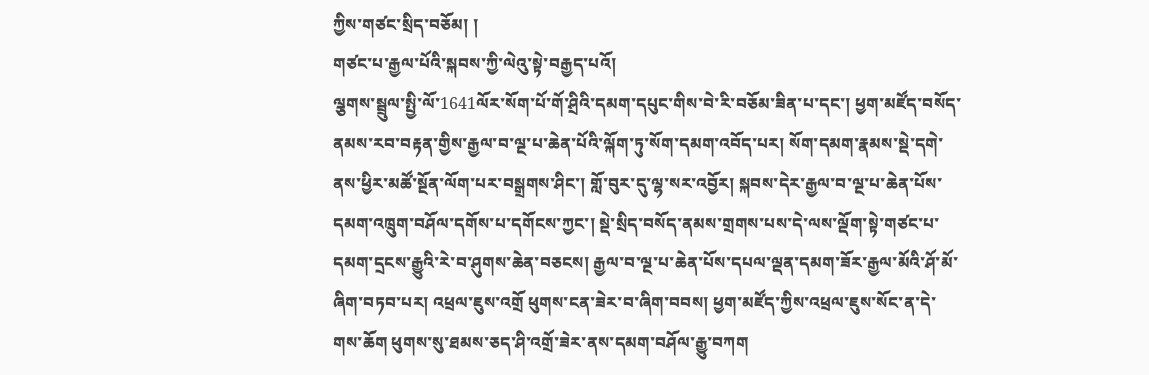ཀྱིས་གཙང་སྲིད་བཅོམ། །
གཙང་པ་རྒྱལ་པོའི་སྐབས་ཀྱི་ལེའུ་སྟེ་བརྒྱད་པའོ།
ལྕགས་སྦྲུལ་སྤྱི་ལོ་1641ལོར་སོག་པོ་གོ་ཤྲིའི་དམག་དཔུང་གིས་བེ་རི་བཅོམ་ཟིན་པ་དང་། ཕྱག་མཛོད་བསོད་ནམས་རབ་བརྟན་གྱིས་རྒྱལ་བ་ལྔ་པ་ཆེན་པོའི་ལྐོག་ཏུ་སོག་དམག་འབོད་པར། སོག་དམག་རྣམས་སྡེ་དགེ་ནས་ཕྱིར་མཚོ་སྔོན་ལོག་པར་བསྒྲགས་ཤིང་། གློ་བུར་དུ་ལྷ་སར་འབྱོར། སྐབས་དེར་རྒྱལ་བ་ལྔ་པ་ཆེན་པོས་དམག་འཁྲུག་བཤོལ་དགོས་པ་དགོངས་ཀྱང་། སྡེ་སྲིད་བསོད་ནམས་གྲགས་པས་དེ་ལས་ལྡོག་སྟེ་གཙང་པ་དམག་དྲངས་རྒྱུའི་རེ་བ་ཤུགས་ཆེན་བཅངས། རྒྱལ་བ་ལྔ་པ་ཆེན་པོས་དཔལ་ལྡན་དམག་ཟོར་རྒྱལ་མོའི་ཤོ་མོ་ཞིག་བཏབ་པར། འཕྲལ་ཇུས་འགྲོ ཕུགས་ངན་ཟེར་བ་ཞིག་བབས། ཕྱག་མཛོད་ཀྱིས་འཕྲལ་ཇུས་སོང་ན་དེ་གས་ཆོག ཕུགས་སུ་ཐམས་ཅད་ཤི་འགྲོ་ཟེར་ནས་དམག་བཤོལ་རྒྱུ་བཀག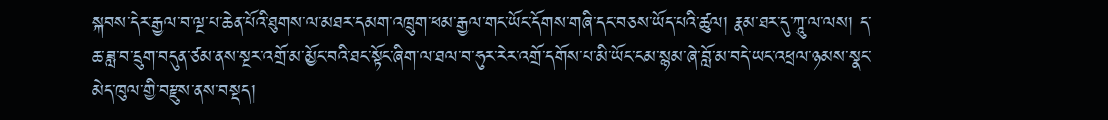སྐབས་དེར་རྒྱལ་བ་ལྔ་པ་ཆེན་པོའི་ཐུགས་ལ་མཐར་དམག་འཁྲུག་ཕམ་རྒྱལ་གང་ཡོང་དོགས་གཞི་དང་བཅས་ཡོད་པའི་ཚུལ། རྣམ་ཐར་དུ་ཀཱུ་ལ་ལས། ད་ཆ་ཟླ་བ་དྲུག་བདུན་ཙམ་ནས་སྔར་འགྲོ་མ་མྱོང་བའི་ཐང་སྟོང་ཞིག་ལ་ཐལ་བ་ཧུར་རེར་འགྲོ་དགོས་པ་མི་ཡོང་ངམ་སྙམ་ཞེ་བློ་མ་བདེ་ཡང་འཕྲལ་ཉམས་སྣང་མེད་ཁུལ་གྱི་བརྫུས་ནས་བསྡད།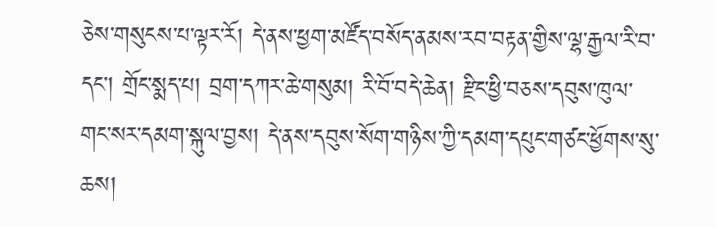ཅེས་གསུངས་པ་ལྟར་རོ། དེ་ནས་ཕྱག་མཛོད་བསོད་ནམས་རབ་བརྟན་གྱིས་ལྷ་རྒྱལ་རི་བ་དང་། གྲོང་སྨད་པ། བྲག་དཀར་ཆེ་གསུམ། རི་བོ་བདེ་ཆེན། རྫིང་ཕྱི་བཅས་དབུས་ཁུལ་གང་སར་དམག་སྐུལ་བྱས། དེ་ནས་དབུས་སོག་གཉིས་ཀྱི་དམག་དཔུང་གཙང་ཕྱོགས་སུ་ཆས།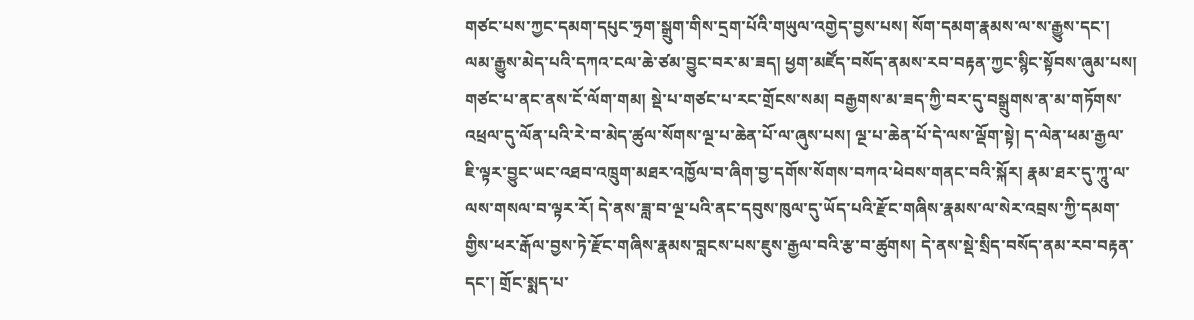གཙང་པས་ཀྱང་དམག་དཔུང་ཧྲག་སྒྲུག་གིས་དྲག་པོའི་གཡུལ་འགྱེད་བྱས་པས། སོག་དམག་རྣམས་ལ་ས་རྒྱུས་དང་། ལམ་རྒྱུས་མེད་པའི་དཀའ་ངལ་ཆེ་ཙམ་བྱུང་བར་མ་ཟད། ཕྱག་མཛོད་བསོད་ནམས་རབ་བརྟན་ཀྱང་སྙིང་སྟོབས་ཞུམ་པས། གཙང་པ་ནང་ནས་ངོ་ལོག་གམ། སྡེ་པ་གཙང་པ་རང་གྲོངས་སམ། བརྒྱགས་མ་ཟད་ཀྱི་བར་དུ་བསྒྲུགས་ན་མ་གཏོགས་འཕྲལ་དུ་ལོན་པའི་རེ་བ་མེད་ཚུལ་སོགས་ལྔ་པ་ཆེན་པོ་ལ་ཞུས་པས། ལྔ་པ་ཆེན་པོ་དེ་ལས་ལྡོག་སྟེ། ད་ལེན་ཕམ་རྒྱལ་ཇི་ལྟར་བྱུང་ཡང་འཐབ་འཁྲུག་མཐར་འཁྱོལ་བ་ཞིག་བྱ་དགོས་སོགས་བཀའ་ཕེབས་གནང་བའི་སྐོར། རྣམ་ཐར་དུ་ཀཱུ་ལ་ལས་གསལ་བ་ལྟར་རོ། དེ་ནས་ཟླ་བ་ལྔ་པའི་ནང་དབུས་ཁུལ་དུ་ཡོད་པའི་རྫོང་གཞིས་རྣམས་ལ་སེར་འབྲས་ཀྱི་དམག་གྱིས་ཕར་རྒོལ་བྱས་ཏེ་རྫོང་གཞིས་རྣམས་བླངས་པས་ཇུས་རྒྱལ་བའི་རྩ་བ་ཚུགས། དེ་ནས་སྡེ་སྲིད་བསོད་ནམ་རབ་བརྟན་དང་། གྲོང་སྨད་པ་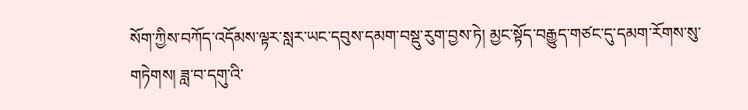སོག་ཀྱིས་བཀོད་འདོམས་ལྟར་སླར་ཡང་དབུས་དམག་བསྡུ་རུག་བྱས་ཏེ། མྱང་སྟོད་བརྒྱུད་གཙང་དུ་དམག་རོགས་སུ་གཏེགས། ཟླ་བ་དགུ་འི་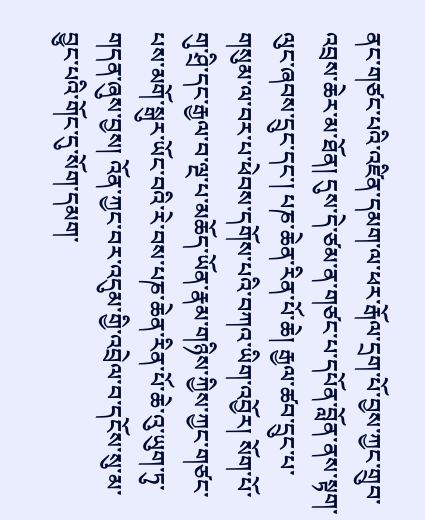ནང་གཙང་པའི་འཛིན་དམག་ལ་ཕར་རྒོལ་དྲག་པོ་བྱས་ཀྱང་གྲུབ་འབྲས་ཆེར་མ་ཐོན། དུས་དེ་ཙམ་ན་གཙང་པ་དཔོན་བློན་ནས་སྟག་ལུང་ཞབས་དྲུང་དང་། པཎ་ཆེན་རིན་པོ་ཆེ། རྒྱལ་ཚབ་དྲུང་པ་གསུམ་ལ་བར་པ་ཕེབས་དགོས་པའི་བཀའ་ཡིག་འབྱོར། སོག་པོ་གུ་ཤྲི་དང་རྒྱལ་བ་ལྔ་པ་མཆོད་ཡོན་རྣམ་གཉིས་ཀྱིས་ཀྱང་གཙང་པས་མགོ་སྒུར་ཡོང་བའི་རེ་བས་པཎ་ཆེན་རིན་པོ་ཆེ་འུ་ཡུག་ཏུ་གདན་ཞུས་བྱས། འོན་ཀྱང་བར་འདུམ་གྱི་འབྲེལ་བ་དངོས་སུ་མ་བྱུང་པའི་གོང་དུ་སོག་དམག་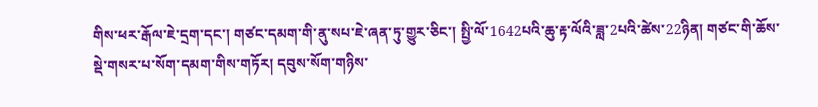གིས་ཕར་རྒོལ་ཇེ་དྲག་དང་། གཙང་དམག་གི་ནུ་སཔ་ཇེ་ཞན་ཏུ་གྱུར་ཅིང་། སྤྱི་ལོ་1642པའི་ཆུ་རྟ་ལོའི་ཟླ་2པའི་ཚེས་22ཉིན། གཙང་གི་ཆོས་སྡེ་གསར་པ་སོག་དམག་གིས་གཏོར། དབུས་སོག་གཉིས་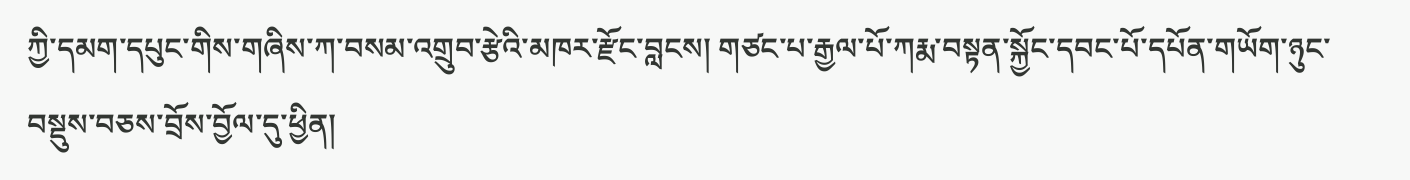ཀྱི་དམག་དཔུང་གིས་གཞིས་ཀ་བསམ་འགྲུབ་རྩེའི་མཁར་རྫོང་བླངས། གཙང་པ་རྒྱལ་པོ་ཀརྨ་བསྟན་སྐྱོང་དབང་པོ་དཔོན་གཡོག་ཉུང་བསྡུས་བཅས་བྲོས་བྱོལ་དུ་ཕྱིན།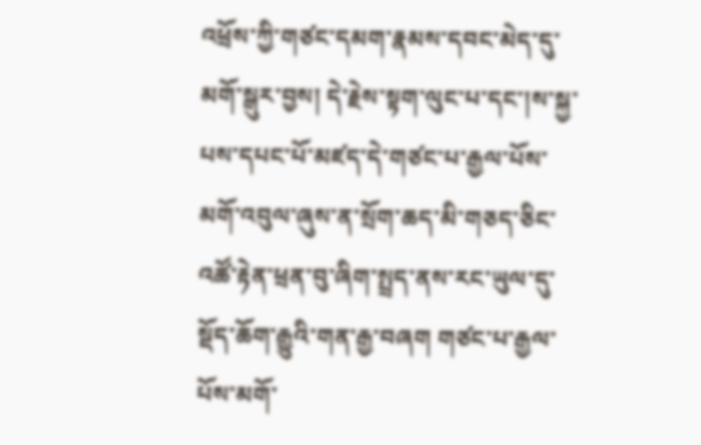འཕྲོས་ཀྱི་གཙང་དམག་རྣམས་དབང་མེད་དུ་མགོ་སྒུར་བྱས། དེ་རྗེས་སྟག་ལུང་པ་དང་།ས་སྐྱ་པས་དཔང་པོ་མཛད་དེ་གཙང་པ་རྒྱལ་པོས་མགོ་འབུལ་ཞུས་ན་སྲོག་ཆད་མི་གཅད་ཅིང་འཚོ་རྟེན་ཕྲན་བུ་ཞིག་སྤྲད་ནས་རང་ཡུལ་དུ་སྡོད་ཆོག་རྒྱུའི་གན་རྒྱ་བཞག གཙང་པ་རྒྱལ་པོས་མགོ་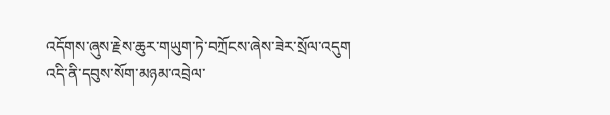འདོགས་ཞུས་རྗེས་ཆུར་གཡུག་ཏེ་བཀྲོངས་ཞེས་ཟེར་སྲོལ་འདུག འདི་ནི་དབུས་སོག་མཉམ་འབྲེལ་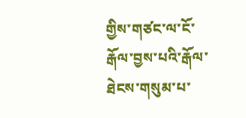གྱིས་གཙང་ལ་ངོ་རྒོལ་བྱས་པའི་རྒོལ་ཐེངས་གསུམ་པ་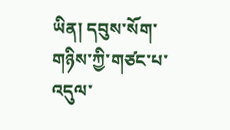ཡིན། དབུས་སོག་གཉིས་ཀྱི་གཙང་པ་འདུལ་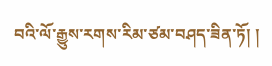བའི་ལོ་རྒྱུས་རགས་རིམ་ཙམ་བཤད་ཟིན་ཏོ། །